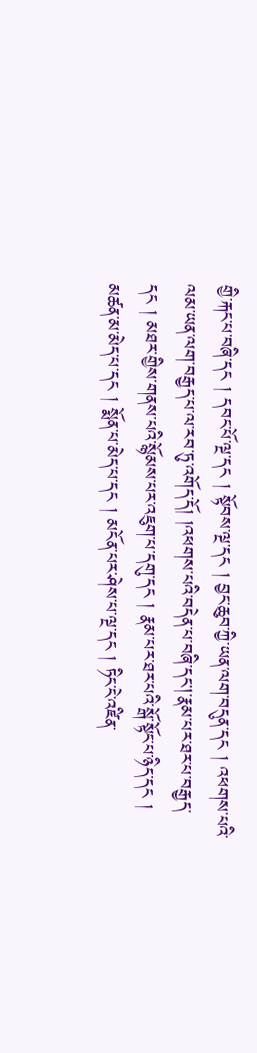གྱི་རྐང་པ་བཞི་དང ། དབང་པོ་ལྔ་དང ། སྟོབས་ལྔ་དང ། བྱང་ཆུབ་ཀྱི་ཡན་ལག་བདུན་དང ། འཕགས་པའི་ལམ་ཡན་ལག་བརྒྱད་པ་ལ་རབ་ཏུ་འགོད་དོ། །འཕགས་པའི་བདེན་པ་བཞི་དང།་རྣམ་པར་ཐར་པ་བརྒྱད་དང ། མཐར་གྱིས་གནས་པའི་སྙོམས་པར་འཇུག་པ་དགུ་དང ། རྣམ་པར་ཐར་པའི་སྒོ་སྟོང་པ་ཉིད་དང ། མཚན་མ་མེད་པ་དང ། སྨོན་པ་མེད་པ་དང ། མངོན་པར་ཤེས་པ་ལྔ་དང ། ཏིང་ངེ་འཛིན་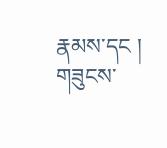རྣམས་དང ། གཟུངས་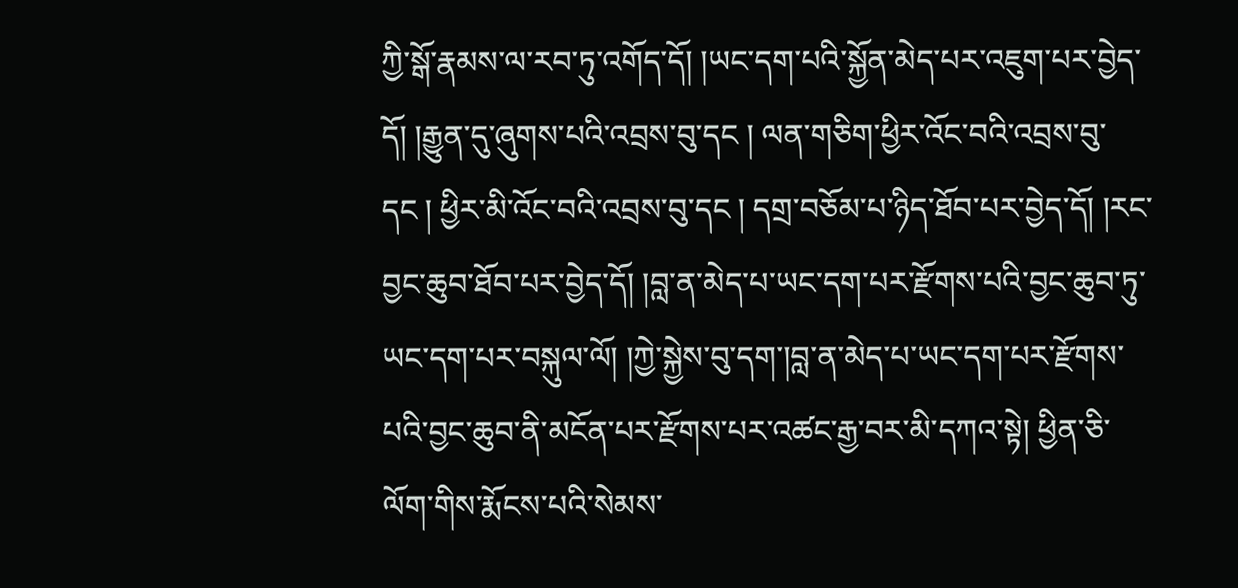ཀྱི་སྒོ་རྣམས་ལ་རབ་ཏུ་འགོད་དོ། །ཡང་དག་པའི་སྐྱོན་མེད་པར་འཇུག་པར་བྱེད་དོ། །རྒྱུན་དུ་ཞུགས་པའི་འབྲས་བུ་དང ། ལན་གཅིག་ཕྱིར་འོང་བའི་འབྲས་བུ་དང ། ཕྱིར་མི་འོང་བའི་འབྲས་བུ་དང ། དགྲ་བཅོམ་པ་ཉིད་ཐོབ་པར་བྱེད་དོ། །རང་བྱང་ཆུབ་ཐོབ་པར་བྱེད་དོ། །བླ་ན་མེད་པ་ཡང་དག་པར་རྫོགས་པའི་བྱང་ཆུབ་ཏུ་ཡང་དག་པར་བསྐུལ་ལོ། །ཀྱེ་སྐྱེས་བུ་དག་།བླ་ན་མེད་པ་ཡང་དག་པར་རྫོགས་པའི་བྱང་ཆུབ་ནི་མངོན་པར་རྫོགས་པར་འཚང་རྒྱ་བར་མི་དཀའ་སྟེ། ཕྱིན་ཅི་ལོག་གིས་རྨོངས་པའི་སེམས་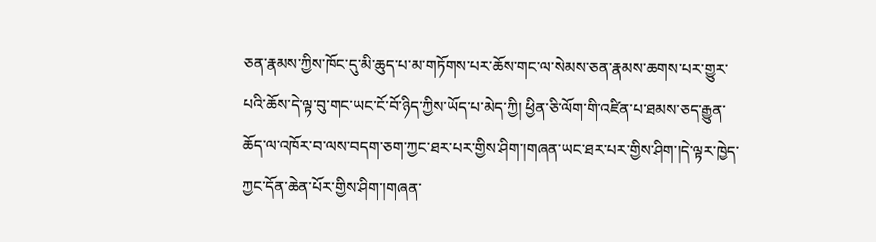ཅན་རྣམས་ཀྱིས་ཁོང་དུ་མི་ཆུད་པ་མ་གཏོགས་པར་ཆོས་གང་ལ་སེམས་ཅན་རྣམས་ཆགས་པར་གྱུར་པའི་ཆོས་དེ་ལྟ་བུ་གང་ཡང་ངོ་བོ་ཉིད་ཀྱིས་ཡོད་པ་མེད་ཀྱི། ཕྱིན་ཅི་ལོག་གི་འཛིན་པ་ཐམས་ཅད་རྒྱུན་ཆོད་ལ་འཁོར་བ་ལས་བདག་ཅག་ཀྱང་ཐར་པར་གྱིས་ཤིག་།གཞན་ཡང་ཐར་པར་གྱིས་ཤིག་།དེ་ལྟར་ཁྱེད་ཀྱང་དོན་ཆེན་པོར་གྱིས་ཤིག་།གཞན་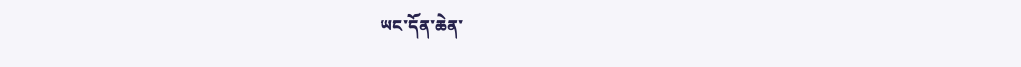ཡང་དོན་ཆེན་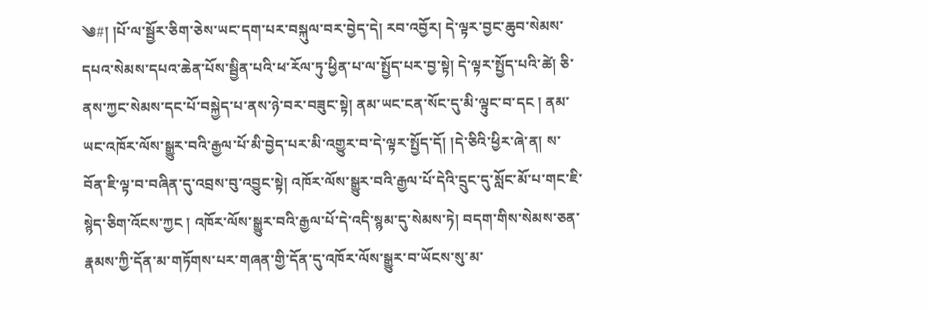༄#། །པོ་ལ་སྦྱོར་ཅིག་ཅེས་ཡང་དག་པར་བསྐུལ་བར་བྱེད་དེ། རབ་འབྱོར། དེ་ལྟར་བྱང་ཆུབ་སེམས་དཔའ་སེམས་དཔའ་ཆེན་པོས་སྦྱིན་པའི་ཕ་རོལ་ཏུ་ཕྱིན་པ་ལ་སྤྱོད་པར་བྱ་སྟེ། དེ་ལྟར་སྤྱོད་པའི་ཚེ། ཅི་ནས་ཀྱང་སེམས་དང་པོ་བསྐྱེད་པ་ནས་ཉེ་བར་བཟུང་སྟེ། ནམ་ཡང་ངན་སོང་དུ་མི་ལྟུང་བ་དང ། ནམ་ཡང་འཁོར་ལོས་སྒྱུར་བའི་རྒྱལ་པོ་མི་བྱེད་པར་མི་འགྱུར་བ་དེ་ལྟར་སྤྱོད་དོ། །དེ་ཅིའི་ཕྱིར་ཞེ་ན། ས་བོན་ཇི་ལྟ་བ་བཞིན་དུ་འབྲས་བུ་འབྱུང་སྟེ། འཁོར་ལོས་སྒྱུར་བའི་རྒྱལ་པོ་དེའི་དྲུང་དུ་སློང་མོ་པ་གང་ཇི་སྙེད་ཅིག་འོངས་ཀྱང ། འཁོར་ལོས་སྒྱུར་བའི་རྒྱལ་པོ་དེ་འདི་སྙམ་དུ་སེམས་ཏེ། བདག་གིས་སེམས་ཅན་རྣམས་ཀྱི་དོན་མ་གཏོགས་པར་གཞན་གྱི་དོན་དུ་འཁོར་ལོས་སྒྱུར་བ་ཡོངས་སུ་མ་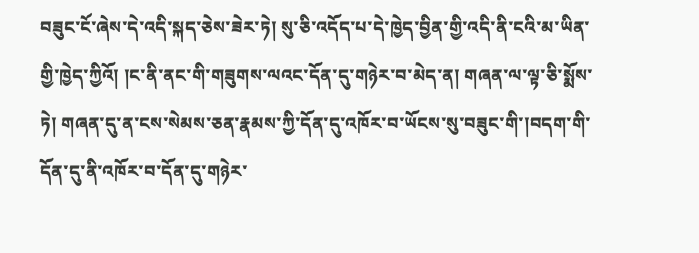བཟུང་ངོ་ཞེས་དེ་འདི་སྐད་ཅེས་ཟེར་ཏེ། སུ་ཅི་འདོད་པ་དེ་ཁྱེད་བྱིན་གྱི་འདི་ནི་ངའི་མ་ཡིན་གྱི་ཁྱེད་ཀྱིའོ། །ང་ནི་ནང་གི་གཟུགས་ལའང་དོན་དུ་གཉེར་བ་མེད་ན། གཞན་ལ་ལྟ་ཅི་སྨོས་ཏེ། གཞན་དུ་ན་ངས་སེམས་ཅན་རྣམས་ཀྱི་དོན་དུ་འཁོར་བ་ཡོངས་སུ་བཟུང་གི་།བདག་གི་དོན་དུ་ནི་འཁོར་བ་དོན་དུ་གཉེར་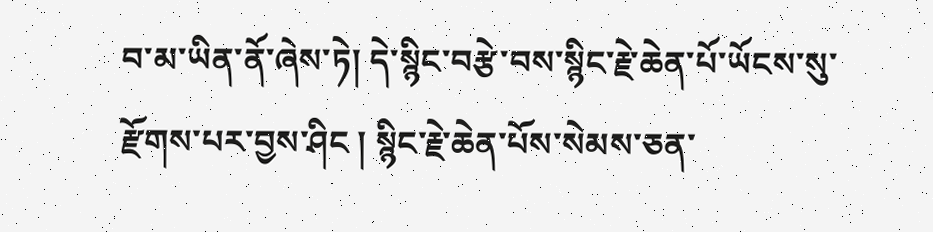བ་མ་ཡིན་ནོ་ཞེས་ཏེ། དེ་སྙིང་བརྩེ་བས་སྙིང་རྗེ་ཆེན་པོ་ཡོངས་སུ་རྫོགས་པར་བྱས་ཤིང ། སྙིང་རྗེ་ཆེན་པོས་སེམས་ཅན་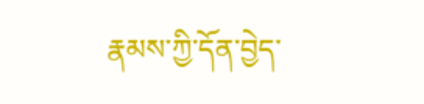རྣམས་ཀྱི་དོན་བྱེད་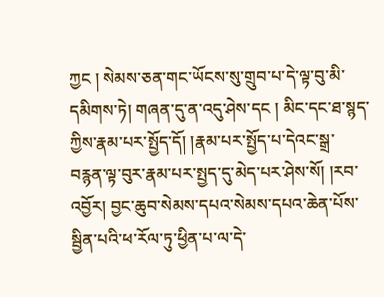ཀྱང ། སེམས་ཅན་གང་ཡོངས་སུ་གྲུབ་པ་དེ་ལྟ་བུ་མི་དམིགས་ཏེ། གཞན་དུ་ན་འདུ་ཤེས་དང ། མིང་དང་ཐ་སྙད་ཀྱིས་རྣམ་པར་སྤྱོད་དོ། །རྣམ་པར་སྤྱོད་པ་དེའང་སྒྲ་
བརྙན་ལྟ་བུར་རྣམ་པར་སྤྱད་དུ་མེད་པར་ཤེས་སོ། །རབ་འབྱོར། བྱང་ཆུབ་སེམས་དཔའ་སེམས་དཔའ་ཆེན་པོས་སྦྱིན་པའི་ཕ་རོལ་ཏུ་ཕྱིན་པ་ལ་དེ་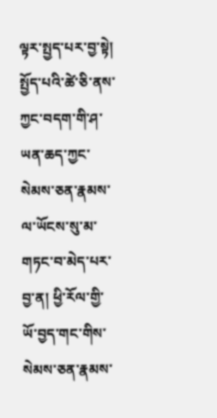ལྟར་སྤྱད་པར་བྱ་སྟེ། སྤྱོད་པའི་ཚེ་ཅི་ནས་ཀྱང་བདག་གི་ཤ་ཡན་ཆད་ཀྱང་སེམས་ཅན་རྣམས་ལ་ཡོངས་སུ་མ་གཏང་བ་མེད་པར་བྱ་ན། ཕྱི་རོལ་གྱི་ཡོ་བྱད་གང་གིས་སེམས་ཅན་རྣམས་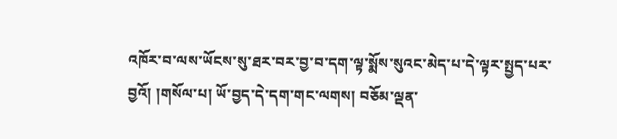འཁོར་བ་ལས་ཡོངས་སུ་ཐར་བར་བྱ་བ་དག་ལྟ་སྨོས་སུའང་མེད་པ་དེ་ལྟར་སྤྱད་པར་བྱའོ། །གསོལ་པ། ཡོ་བྱད་དེ་དག་གང་ལགས། བཅོམ་ལྡན་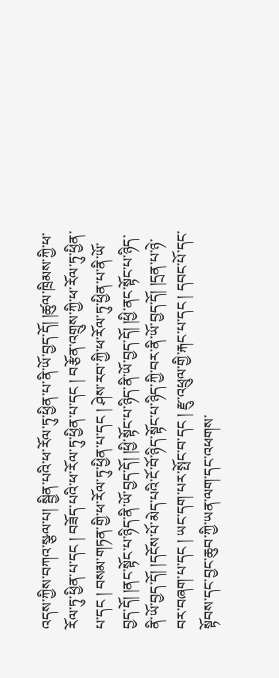འདས་ཀྱིས་བཀའ་སྩལ་པ། སྦྱིན་པའི་ཕ་རོལ་ཏུ་ཕྱིན་པ་ནི་ཡོ་བྱད་དོ། །ཚུལ་ཁྲིམས་ཀྱི་ཕ་རོལ་ཏུ་ཕྱིན་པ་དང ། བཟོད་པའི་ཕ་རོལ་ཏུ་ཕྱིན་པ་དང ། བརྩོན་འགྲུས་ཀྱི་ཕ་རོལ་ཏུ་ཕྱིན་པ་དང ། བསམ་གཏན་གྱི་ཕ་རོལ་ཏུ་ཕྱིན་པ་དང ། ཤེས་རབ་ཀྱི་ཕ་རོལ་ཏུ་ཕྱིན་པ་ནི་ཡོ་བྱད་དོ། །ནང་སྟོང་པ་ཉིད་ནི་ཡོ་བྱད་དོ། །ཕྱི་སྟོང་པ་ཉིད་ནི་ཡོ་བྱད་དོ། །ཕྱི་ནང་སྟོང་པ་ཉིད་ནི་ཡོ་བྱད་དོ། །དངོས་པོ་མེད་པའི་ངོ་བོ་ཉིད་སྟོང་པ་ཉིད་ཀྱི་བར་ནི་ཡོ་བྱད་དོ། །དྲན་པ་ཉེ་བར་བཞག་པ་དང ། ཡང་དག་པར་སྤོང་བ་དང ། རྫུ་འཕྲུལ་གྱི་རྐང་པ་དང ། དབང་པོ་དང་སྟོབས་དང་བྱང་ཆུབ་ཀྱི་ཡན་ལག་དང་འཕགས་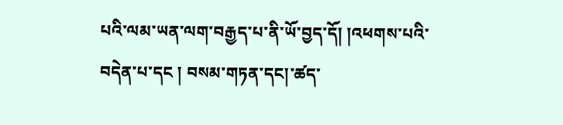པའི་ལམ་ཡན་ལག་བརྒྱད་པ་ནི་ཡོ་བྱད་དོ། །འཕགས་པའི་བདེན་པ་དང ། བསམ་གཏན་དང།་ཚད་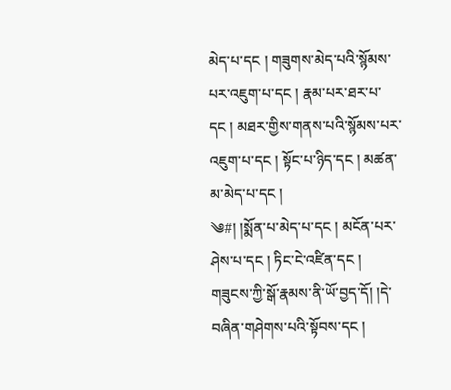མེད་པ་དང ། གཟུགས་མེད་པའི་སྙོམས་པར་འཇུག་པ་དང ། རྣམ་པར་ཐར་པ་དང ། མཐར་གྱིས་གནས་པའི་སྙོམས་པར་འཇུག་པ་དང ། སྟོང་པ་ཉིད་དང ། མཚན་མ་མེད་པ་དང །
༄#། །སྨོན་པ་མེད་པ་དང ། མངོན་པར་ཤེས་པ་དང ། ཏིང་ངེ་འཛིན་དང ། གཟུངས་ཀྱི་སྒོ་རྣམས་ནི་ཡོ་བྱད་དོ། །དེ་བཞིན་གཤེགས་པའི་སྟོབས་དང །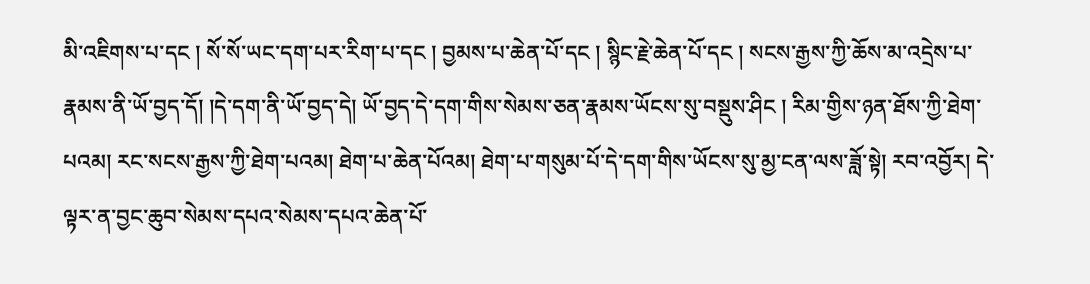མི་འཇིགས་པ་དང ། སོ་སོ་ཡང་དག་པར་རིག་པ་དང ། བྱམས་པ་ཆེན་པོ་དང ། སྙིང་རྗེ་ཆེན་པོ་དང ། སངས་རྒྱས་ཀྱི་ཆོས་མ་འདྲེས་པ་རྣམས་ནི་ཡོ་བྱད་དོ། །དེ་དག་ནི་ཡོ་བྱད་དེ། ཡོ་བྱད་དེ་དག་གིས་སེམས་ཅན་རྣམས་ཡོངས་སུ་བསྡུས་ཤིང ། རིམ་གྱིས་ཉན་ཐོས་ཀྱི་ཐེག་པའམ། རང་སངས་རྒྱས་ཀྱི་ཐེག་པའམ། ཐེག་པ་ཆེན་པོའམ། ཐེག་པ་གསུམ་པོ་དེ་དག་གིས་ཡོངས་སུ་མྱ་ངན་ལས་ཟློ་སྟེ། རབ་འབྱོར། དེ་ལྟར་ན་བྱང་ཆུབ་སེམས་དཔའ་སེམས་དཔའ་ཆེན་པོ་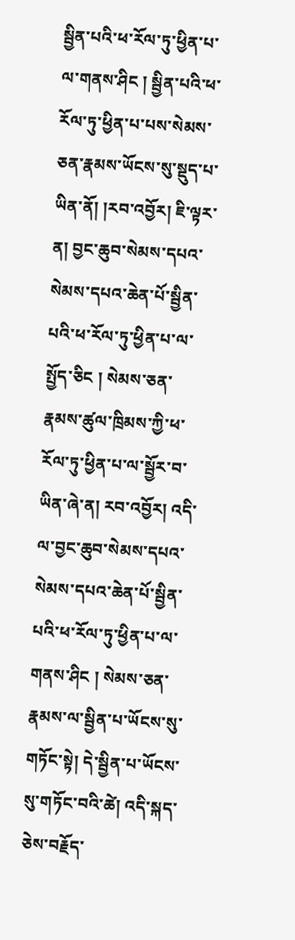སྦྱིན་པའི་ཕ་རོལ་ཏུ་ཕྱིན་པ་ལ་གནས་ཤིང ། སྦྱིན་པའི་ཕ་རོལ་ཏུ་ཕྱིན་པ་པས་སེམས་ཅན་རྣམས་ཡོངས་སུ་སྡུད་པ་ཡིན་ནོ། །རབ་འབྱོར། ཇི་ལྟར་ན། བྱང་ཆུབ་སེམས་དཔའ་སེམས་དཔའ་ཆེན་པོ་སྦྱིན་པའི་ཕ་རོལ་ཏུ་ཕྱིན་པ་ལ་སྤྱོད་ཅིང ། སེམས་ཅན་རྣམས་ཚུལ་ཁྲིམས་ཀྱི་ཕ་རོལ་ཏུ་ཕྱིན་པ་ལ་སྦྱོར་བ་ཡིན་ཞེ་ན། རབ་འབྱོར། འདི་ལ་བྱང་ཆུབ་སེམས་དཔའ་སེམས་དཔའ་ཆེན་པོ་སྦྱིན་པའི་ཕ་རོལ་ཏུ་ཕྱིན་པ་ལ་གནས་ཤིང ། སེམས་ཅན་རྣམས་ལ་སྦྱིན་པ་ཡོངས་སུ་གཏོང་སྟེ། དེ་སྦྱིན་པ་ཡོངས་སུ་གཏོང་བའི་ཚེ། འདི་སྐད་ཅེས་བརྗོད་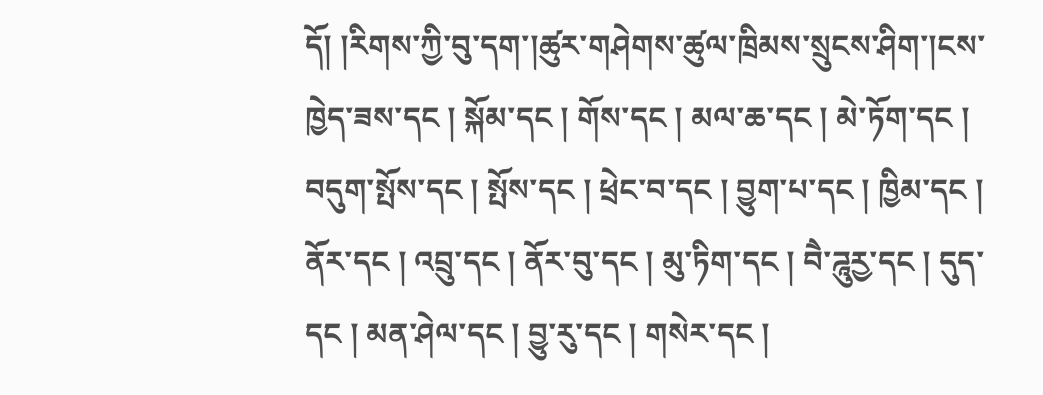དོ། །རིགས་ཀྱི་བུ་དག་།ཚུར་གཤེགས་ཚུལ་ཁྲིམས་སྲུངས་ཤིག་།ངས་
ཁྱེད་ཟས་དང ། སྐོམ་དང ། གོས་དང ། མལ་ཆ་དང ། མེ་ཏོག་དང ། བདུག་སྤོས་དང ། སྤོས་དང ། ཕྲེང་བ་དང ། བྱུག་པ་དང ། ཁྱིམ་དང ། ནོར་དང ། འབྲུ་དང ། ནོར་བུ་དང ། མུ་ཏིག་དང ། བཻ་ཌཱུརྱ་དང ། དུད་དང ། མན་ཤེལ་དང ། བྱུ་རུ་དང ། གསེར་དང །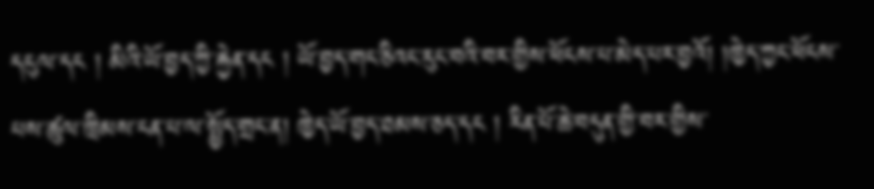དངུལ་དང ། མིའི་ཡོ་བྱད་ཀྱི་རྐྱེན་དང ། ཡོ་བྱད་གང་ཅིའང་རུང་བའི་བར་གྱིས་ཕོངས་པ་མེད་པར་བྱའོ། །ཁྱེད་ཀྱང་ཕོངས་པས་ཚུལ་ཁྲིམས་ངན་པ་ལ་སྤྱོད་གྲང་ན། ཁྱེད་ཡོ་བྱད་ཐམས་ཅད་དང ། རིན་པོ་ཆེ་བདུན་གྱི་བར་གྱིས་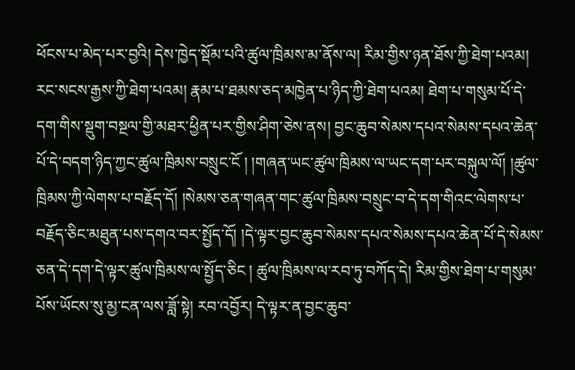ཕོངས་པ་མེད་པར་བྱའི། དེས་ཁྱེད་སྡོམ་པའི་ཚུལ་ཁྲིམས་མ་ནོས་ལ། རིམ་གྱིས་ཉན་ཐོས་ཀྱི་ཐེག་པའམ། རང་སངས་རྒྱས་ཀྱི་ཐེག་པའམ། རྣམ་པ་ཐམས་ཅད་མཁྱེན་པ་ཉིད་ཀྱི་ཐེག་པའམ། ཐེག་པ་གསུམ་པོ་དེ་དག་གིས་སྡུག་བསྔལ་གྱི་མཐར་ཕྱིན་པར་གྱིས་ཤིག་ཅེས་ནས། བྱང་ཆུབ་སེམས་དཔའ་སེམས་དཔའ་ཆེན་པོ་དེ་བདག་ཉིད་ཀྱང་ཚུལ་ཁྲིམས་བསྲུང་ངོ ། །གཞན་ཡང་ཚུལ་ཁྲིམས་ལ་ཡང་དག་པར་བསྐུལ་ལོ། །ཚུལ་ཁྲིམས་ཀྱི་ལེགས་པ་བརྗོད་དོ། །སེམས་ཅན་གཞན་གང་ཚུལ་ཁྲིམས་བསྲུང་བ་དེ་དག་གིའང་ལེགས་པ་བརྗོད་ཅིང་མཐུན་པས་དགའ་བར་སྤྱོད་དོ། །དེ་ལྟར་བྱང་ཆུབ་སེམས་དཔའ་སེམས་དཔའ་ཆེན་པོ་དེ་སེམས་ཅན་དེ་དག་དེ་ལྟར་ཚུལ་ཁྲིམས་ལ་སྤྱོད་ཅིང ། ཚུལ་ཁྲིམས་ལ་རབ་ཏུ་བཀོད་དེ། རིམ་གྱིས་ཐེག་པ་གསུམ་པོས་ཡོངས་སུ་མྱ་ངན་ལས་ཟློ་སྟེ། རབ་འབྱོར། དེ་ལྟར་ན་བྱང་ཆུབ་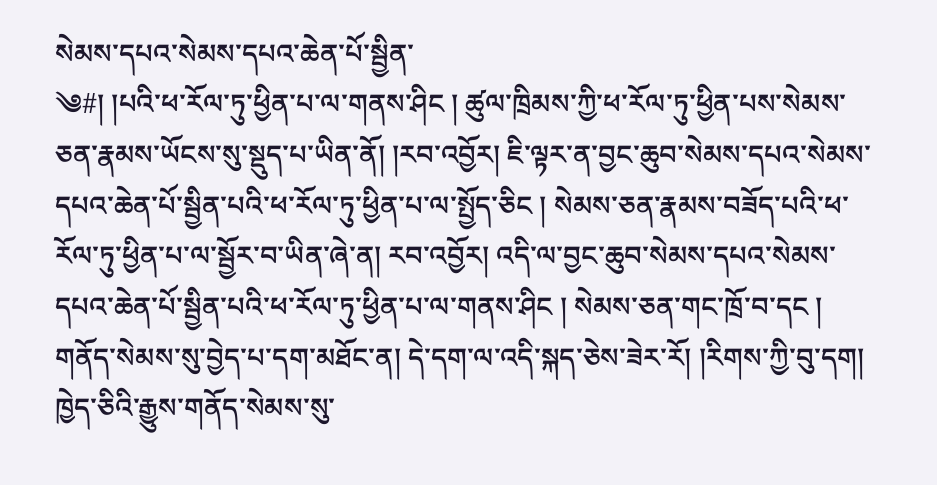སེམས་དཔའ་སེམས་དཔའ་ཆེན་པོ་སྦྱིན་
༄#། །པའི་ཕ་རོལ་ཏུ་ཕྱིན་པ་ལ་གནས་ཤིང ། ཚུལ་ཁྲིམས་ཀྱི་ཕ་རོལ་ཏུ་ཕྱིན་པས་སེམས་ཅན་རྣམས་ཡོངས་སུ་སྡུད་པ་ཡིན་ནོ། །རབ་འབྱོར། ཇི་ལྟར་ན་བྱང་ཆུབ་སེམས་དཔའ་སེམས་དཔའ་ཆེན་པོ་སྦྱིན་པའི་ཕ་རོལ་ཏུ་ཕྱིན་པ་ལ་སྤྱོད་ཅིང ། སེམས་ཅན་རྣམས་བཟོད་པའི་ཕ་རོལ་ཏུ་ཕྱིན་པ་ལ་སྦྱོར་བ་ཡིན་ཞེ་ན། རབ་འབྱོར། འདི་ལ་བྱང་ཆུབ་སེམས་དཔའ་སེམས་དཔའ་ཆེན་པོ་སྦྱིན་པའི་ཕ་རོལ་ཏུ་ཕྱིན་པ་ལ་གནས་ཤིང ། སེམས་ཅན་གང་ཁྲོ་བ་དང ། གནོད་སེམས་སུ་བྱེད་པ་དག་མཐོང་ན། དེ་དག་ལ་འདི་སྐད་ཅེས་ཟེར་རོ། །རིགས་ཀྱི་བུ་དག། ཁྱེད་ཅིའི་རྒྱུས་གནོད་སེམས་སུ་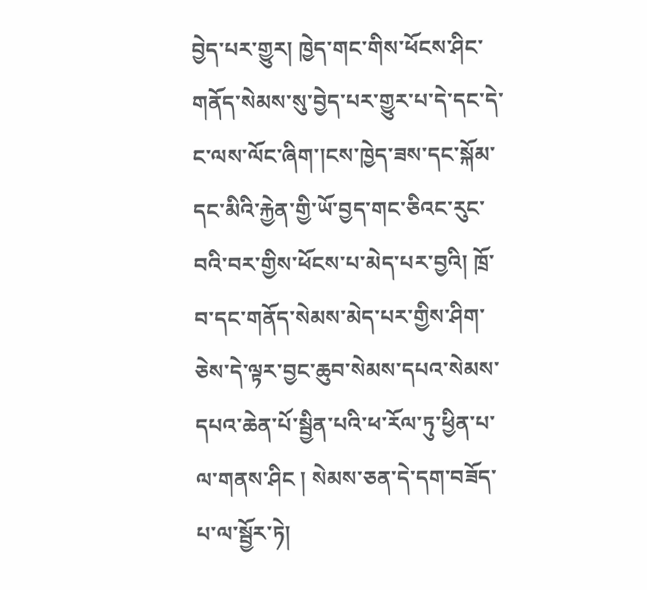བྱེད་པར་གྱུར། ཁྱེད་གང་གིས་ཕོངས་ཤིང་གནོད་སེམས་སུ་བྱེད་པར་གྱུར་པ་དེ་དང་དེ་ང་ལས་ལོང་ཞིག་།ངས་ཁྱེད་ཟས་དང་སྐོམ་དང་མིའི་རྐྱེན་གྱི་ཡོ་བྱད་གང་ཅིའང་རུང་བའི་བར་གྱིས་ཕོངས་པ་མེད་པར་བྱའི། ཁྲོ་བ་དང་གནོད་སེམས་མེད་པར་གྱིས་ཤིག་ཅེས་དེ་ལྟར་བྱང་ཆུབ་སེམས་དཔའ་སེམས་དཔའ་ཆེན་པོ་སྦྱིན་པའི་ཕ་རོལ་ཏུ་ཕྱིན་པ་ལ་གནས་ཤིང ། སེམས་ཅན་དེ་དག་བཟོད་པ་ལ་སྦྱོར་ཏེ།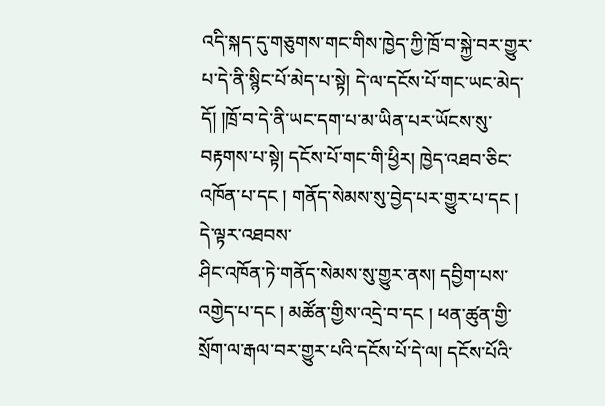འདི་སྐད་དུ་གཅུགས་གང་གིས་ཁྱེད་ཀྱི་ཁྲོ་བ་སྐྱེ་བར་གྱུར་པ་དེ་ནི་སྙིང་པོ་མེད་པ་སྟེ། དེ་ལ་དངོས་པོ་གང་ཡང་མེད་དོ། །ཁྲོ་བ་དེ་ནི་ཡང་དག་པ་མ་ཡིན་པར་ཡོངས་སུ་བརྟགས་པ་སྟེ། དངོས་པོ་གང་གི་ཕྱིར། ཁྱེད་འཐབ་ཅིང་འཁོན་པ་དང ། གནོད་སེམས་སུ་བྱེད་པར་གྱུར་པ་དང ། དེ་ལྟར་འཐབས་
ཤིང་འཁོན་ཏེ་གནོད་སེམས་སུ་གྱུར་ནས། དབྱིག་པས་འགྱེད་པ་དང ། མཚོན་གྱིས་འདྲེ་བ་དང ། ཕན་ཚུན་གྱི་སྲོག་ལ་རྒལ་བར་གྱུར་པའི་དངོས་པོ་དེ་ལ། དངོས་པོའི་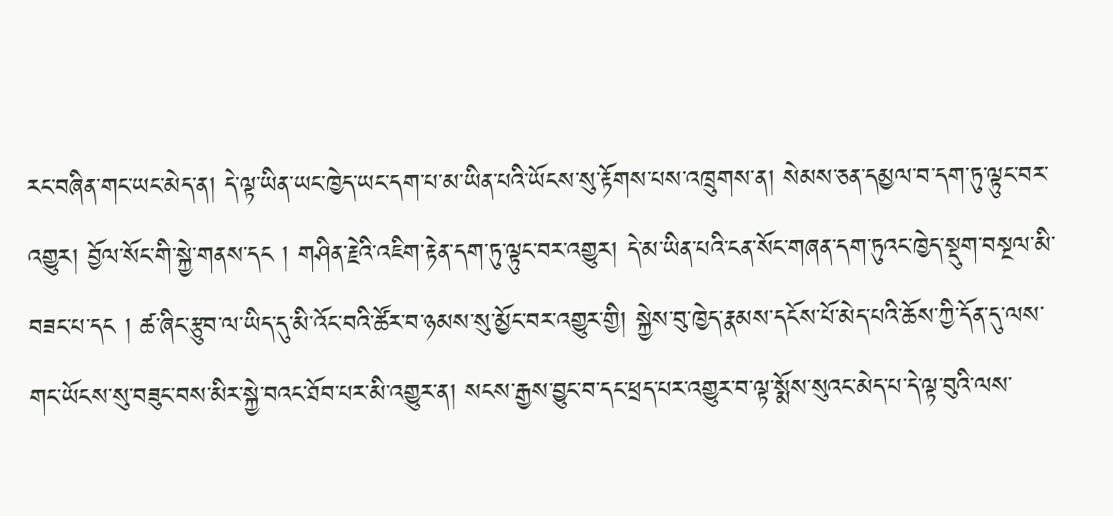རང་བཞིན་གང་ཡང་མེད་ན། དེ་ལྟ་ཡིན་ཡང་ཁྱེད་ཡང་དག་པ་མ་ཡིན་པའི་ཡོངས་སུ་རྟོགས་པས་འཁྲུགས་ན། སེམས་ཅན་དམྱལ་བ་དག་ཏུ་ལྟུང་བར་འགྱུར། བྱོལ་སོང་གི་སྐྱེ་གནས་དང ། གཤིན་རྗེའི་འཇིག་རྟེན་དག་ཏུ་ལྟུང་བར་འགྱུར། དེ་མ་ཡིན་པའི་ངན་སོང་གཞན་དག་ཏུའང་ཁྱེད་སྡུག་བསྔལ་མི་བཟང་པ་དང ། ཚ་ཞིང་རྩུབ་ལ་ཡིད་དུ་མི་འོང་བའི་ཚོར་བ་ཉམས་སུ་མྱོང་བར་འགྱུར་གྱི། སྐྱེས་བུ་ཁྱེད་རྣམས་དངོས་པོ་མེད་པའི་ཆོས་ཀྱི་དོན་དུ་ལས་གང་ཡོངས་སུ་བཟུང་བས་མིར་སྐྱེ་བའང་ཐོབ་པར་མི་འགྱུར་ན། སངས་རྒྱས་བྱུང་བ་དང་ཕྲད་པར་འགྱུར་བ་ལྟ་སྨོས་སུའང་མེད་པ་དེ་ལྟ་བུའི་ལས་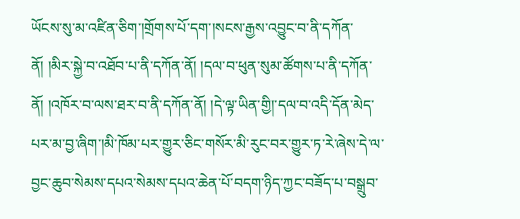ཡོངས་སུ་མ་འཛིན་ཅིག་།གྲོགས་པོ་དག་།སངས་རྒྱས་འབྱུང་བ་ནི་དཀོན་ནོ། །མིར་སྐྱེ་བ་འཐོབ་པ་ནི་དཀོན་ནོ། །དལ་བ་ཕུན་སུམ་ཚོགས་པ་ནི་དཀོན་ནོ། །འཁོར་བ་ལས་ཐར་བ་ནི་དཀོན་ནོ། །དེ་ལྟ་ཡིན་གྱི།་དལ་བ་འདི་དོན་མེད་པར་མ་བྱ་ཞིག་།མི་ཁོམ་པར་གྱུར་ཅིང་གསོར་མི་རུང་བར་གྱུར་ཏ་རེ་ཞེས་དེ་ལ་བྱང་ཆུབ་སེམས་དཔའ་སེམས་དཔའ་ཆེན་པོ་བདག་ཉིད་ཀྱང་བཟོད་པ་བསྒྲུབ་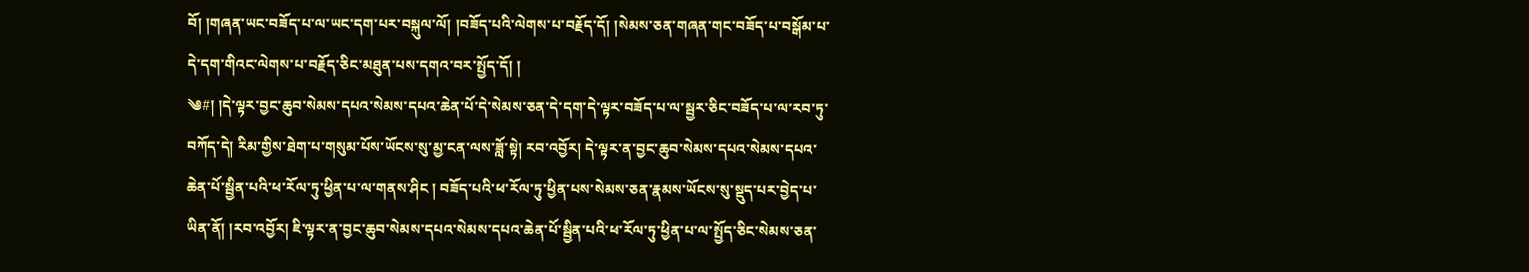བོ། །གཞན་ཡང་བཟོད་པ་ལ་ཡང་དག་པར་བསྐུལ་ལོ། །བཟོད་པའི་ལེགས་པ་བརྗོད་དོ། །སེམས་ཅན་གཞན་གང་བཟོད་པ་བསྒོམ་པ་དེ་དག་གིའང་ལེགས་པ་བརྗོད་ཅིང་མཐུན་པས་དགའ་བར་སྤྱོད་དོ། །
༄#། །དེ་ལྟར་བྱང་ཆུབ་སེམས་དཔའ་སེམས་དཔའ་ཆེན་པོ་དེ་སེམས་ཅན་དེ་དག་དེ་ལྟར་བཟོད་པ་ལ་སྦྱར་ཅིང་བཟོད་པ་ལ་རབ་ཏུ་བཀོད་དེ། རིམ་གྱིས་ཐེག་པ་གསུམ་པོས་ཡོངས་སུ་མྱ་ངན་ལས་ཟློ་སྟེ། རབ་འབྱོར། དེ་ལྟར་ན་བྱང་ཆུབ་སེམས་དཔའ་སེམས་དཔའ་ཆེན་པོ་སྦྱིན་པའི་ཕ་རོལ་ཏུ་ཕྱིན་པ་ལ་གནས་ཤིང ། བཟོད་པའི་ཕ་རོལ་ཏུ་ཕྱིན་པས་སེམས་ཅན་རྣམས་ཡོངས་སུ་སྡུད་པར་བྱེད་པ་ཡིན་ནོ། །རབ་འབྱོར། ཇི་ལྟར་ན་བྱང་ཆུབ་སེམས་དཔའ་སེམས་དཔའ་ཆེན་པོ་སྦྱིན་པའི་ཕ་རོལ་ཏུ་ཕྱིན་པ་ལ་སྤྱོད་ཅིང་སེམས་ཅན་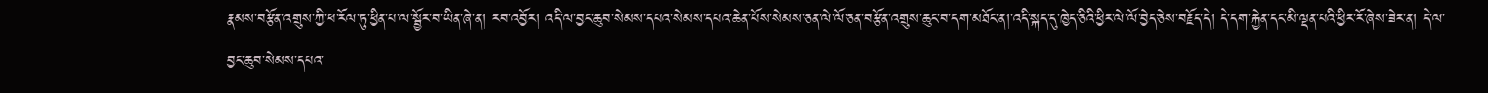རྣམས་བརྩོན་འགྲུས་ཀྱི་ཕ་རོལ་ཏུ་ཕྱིན་པ་ལ་སྦྱོར་བ་ཡིན་ཞེ་ན། རབ་འབྱོར། འདི་ལ་བྱང་ཆུབ་སེམས་དཔའ་སེམས་དཔའ་ཆེན་པོས་སེམས་ཅན་ལེ་ལོ་ཅན་བརྩོན་འགྲུས་ཆུང་བ་དག་མཐོང་ན།་འདི་སྐད་དུ་ཁྱེད་ཅིའི་ཕྱིར་ལེ་ལོ་བྱེད་ཅེས་བརྗོད་དེ། དེ་དག་རྐྱེན་དང་མི་ལྡན་པའི་ཕྱིར་རོ་ཞེས་ཟེར་ན། དེ་ལ་བྱང་ཆུབ་སེམས་དཔའ་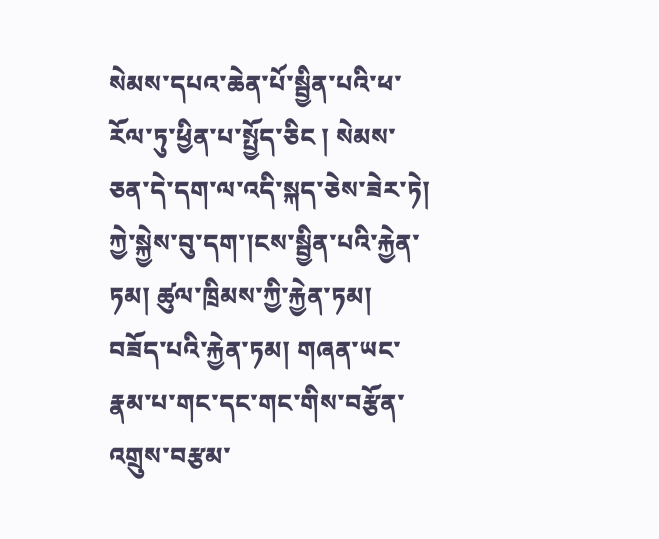སེམས་དཔའ་ཆེན་པོ་སྦྱིན་པའི་ཕ་རོལ་ཏུ་ཕྱིན་པ་སྤྱོད་ཅིང ། སེམས་ཅན་དེ་དག་ལ་འདི་སྐད་ཅེས་ཟེར་ཏེ། ཀྱེ་སྐྱེས་བུ་དག་།ངས་སྦྱིན་པའི་རྐྱེན་ཏམ། ཚུལ་ཁྲིམས་ཀྱི་རྐྱེན་ཏམ། བཟོད་པའི་རྐྱེན་ཏམ། གཞན་ཡང་རྣམ་པ་གང་དང་གང་གིས་བརྩོན་འགྲུས་བརྩམ་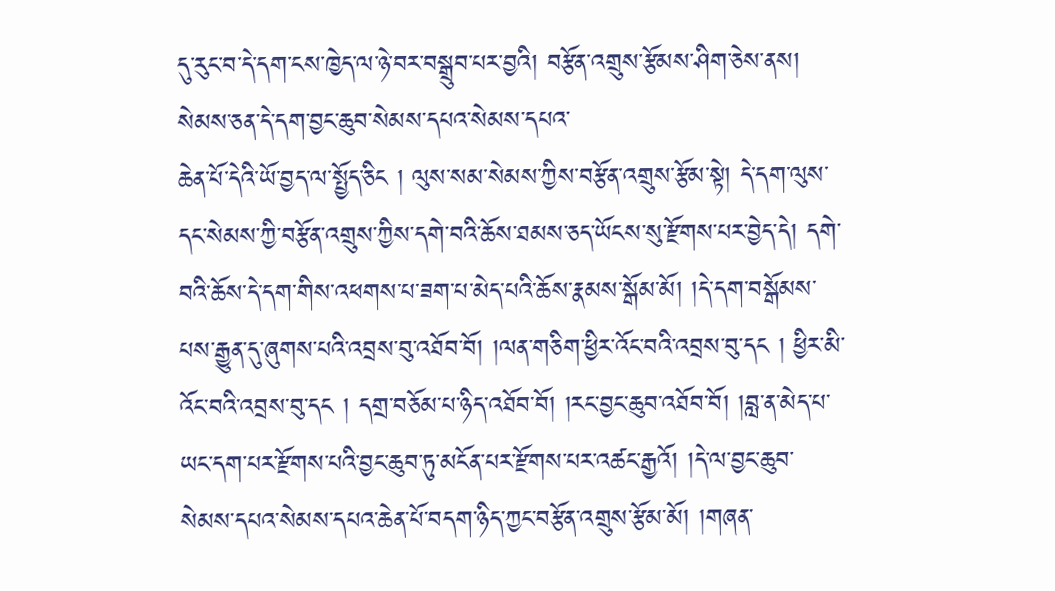དུ་རུང་བ་དེ་དག་ངས་ཁྱེད་ལ་ཉེ་བར་བསྒྲུབ་པར་བྱའི། བརྩོན་འགྲུས་རྩོམས་ཤིག་ཅེས་ནས། སེམས་ཅན་དེ་དག་བྱང་ཆུབ་སེམས་དཔའ་སེམས་དཔའ་
ཆེན་པོ་དེའི་ཡོ་བྱད་ལ་སྤྱོད་ཅིང ། ལུས་སམ་སེམས་ཀྱིས་བརྩོན་འགྲུས་རྩོམ་སྟེ། དེ་དག་ལུས་དང་སེམས་ཀྱི་བརྩོན་འགྲུས་ཀྱིས་དགེ་བའི་ཆོས་ཐམས་ཅད་ཡོངས་སུ་རྫོགས་པར་བྱེད་དེ། དགེ་བའི་ཆོས་དེ་དག་གིས་འཕགས་པ་ཟག་པ་མེད་པའི་ཆོས་རྣམས་སྒོམ་མོ། །དེ་དག་བསྒོམས་པས་རྒྱུན་དུ་ཞུགས་པའི་འབྲས་བུ་འཐོབ་བོ། །ལན་གཅིག་ཕྱིར་འོང་བའི་འབྲས་བུ་དང ། ཕྱིར་མི་འོང་བའི་འབྲས་བུ་དང ། དགྲ་བཅོམ་པ་ཉིད་འཐོབ་བོ། །རང་བྱང་ཆུབ་འཐོབ་བོ། །བླ་ན་མེད་པ་ཡང་དག་པར་རྫོགས་པའི་བྱང་ཆུབ་ཏུ་མངོན་པར་རྫོགས་པར་འཚང་རྒྱའོ། །དེ་ལ་བྱང་ཆུབ་སེམས་དཔའ་སེམས་དཔའ་ཆེན་པོ་བདག་ཉིད་ཀྱང་བརྩོན་འགྲུས་རྩོམ་མོ། །གཞན་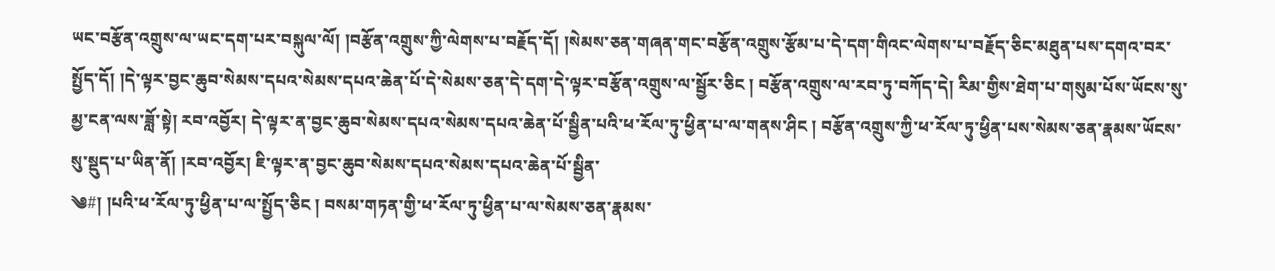ཡང་བརྩོན་འགྲུས་ལ་ཡང་དག་པར་བསྐུལ་ལོ། །བརྩོན་འགྲུས་ཀྱི་ལེགས་པ་བརྗོད་དོ། །སེམས་ཅན་གཞན་གང་བརྩོན་འགྲུས་རྩོམ་པ་དེ་དག་གིའང་ལེགས་པ་བརྗོད་ཅིང་མཐུན་པས་དགའ་བར་སྤྱོད་དོ། །དེ་ལྟར་བྱང་ཆུབ་སེམས་དཔའ་སེམས་དཔའ་ཆེན་པོ་དེ་སེམས་ཅན་དེ་དག་དེ་ལྟར་བརྩོན་འགྲུས་ལ་སྦྱོར་ཅིང ། བརྩོན་འགྲུས་ལ་རབ་ཏུ་བཀོད་དེ། རིམ་གྱིས་ཐེག་པ་གསུམ་པོས་ཡོངས་སུ་མྱ་ངན་ལས་ཟློ་སྟེ། རབ་འབྱོར། དེ་ལྟར་ན་བྱང་ཆུབ་སེམས་དཔའ་སེམས་དཔའ་ཆེན་པོ་སྦྱིན་པའི་ཕ་རོལ་ཏུ་ཕྱིན་པ་ལ་གནས་ཤིང ། བརྩོན་འགྲུས་ཀྱི་ཕ་རོལ་ཏུ་ཕྱིན་པས་སེམས་ཅན་རྣམས་ཡོངས་སུ་སྡུད་པ་ཡིན་ནོ། །རབ་འབྱོར། ཇི་ལྟར་ན་བྱང་ཆུབ་སེམས་དཔའ་སེམས་དཔའ་ཆེན་པོ་སྦྱིན་
༄#། །པའི་ཕ་རོལ་ཏུ་ཕྱིན་པ་ལ་སྤྱོད་ཅིང ། བསམ་གཏན་གྱི་ཕ་རོལ་ཏུ་ཕྱིན་པ་ལ་སེམས་ཅན་རྣམས་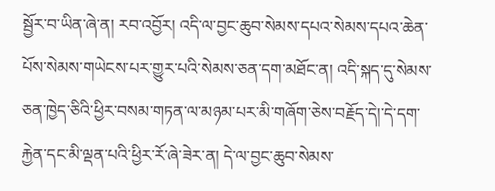སྦྱོར་བ་ཡིན་ཞེ་ན། རབ་འབྱོར། འདི་ལ་བྱང་ཆུབ་སེམས་དཔའ་སེམས་དཔའ་ཆེན་པོས་སེམས་གཡེངས་པར་གྱུར་པའི་སེམས་ཅན་དག་མཐོང་ན། འདི་སྐད་དུ་སེམས་ཅན་ཁྱེད་ཅིའི་ཕྱིར་བསམ་གཏན་ལ་མཉམ་པར་མི་གཞོག་ཅེས་བརྗོད་དེ།་དེ་དག་རྐྱེན་དང་མི་ལྡན་པའི་ཕྱིར་རོ་ཞེ་ཟེར་ན། དེ་ལ་བྱང་ཆུབ་སེམས་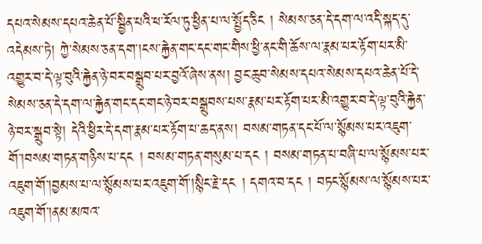དཔའ་སེམས་དཔའ་ཆེན་པོ་སྦྱིན་པའི་ཕ་རོལ་ཏུ་ཕྱིན་པ་ལ་སྤྱོད་ཅིང ། སེམས་ཅན་དེ་དག་ལ་འདི་སྐད་དུ་འདེམས་ཏེ། ཀྱེ་སེམས་ཅན་དག་།ངས་རྐྱེན་གང་དང་གང་གིས་ཕྱི་ནང་གི་ཆོས་ལ་རྣམ་པར་རྟོག་པར་མི་འགྱུར་བ་དེ་ལྟ་བུའི་རྐྱེན་ཉེ་བར་བསྒྲུབ་པར་བྱའོ་ཞེས་ནས། བྱང་ཆུབ་སེམས་དཔའ་སེམས་དཔའ་ཆེན་པོ་དེ་སེམས་ཅན་དེ་དག་ལ་རྐྱེན་གང་དང་གང་ཉེ་བར་བསྒྲུབས་པས་རྣམ་པར་རྟོག་པར་མི་འགྱུར་བ་དེ་ལྟ་བུའི་རྐྱེན་ཉེ་བར་སྒྲུབ་སྟེ། དེའི་ཕྱིར་དེ་དག་རྣམ་པར་རྟོག་པ་ཆད་ནས། བསམ་གཏན་དང་པོ་ལ་སྙོམས་པར་འཇུག་གོ་།བསམ་གཏན་གཉིས་པ་དང ། བསམ་གཏན་གསུམ་པ་དང ། བསམ་གཏན་པ་བཞི་པ་ལ་སྙོམས་པར་འཇུག་གོ་།བྱམས་པ་ལ་སྙོམས་པར་འཇུག་གོ་།སྙིང་རྗེ་དང ། དགའ་བ་དང ། བཏང་སྙོམས་ལ་སྙོམས་པར་འཇུག་གོ་།ནམ་མཁའ་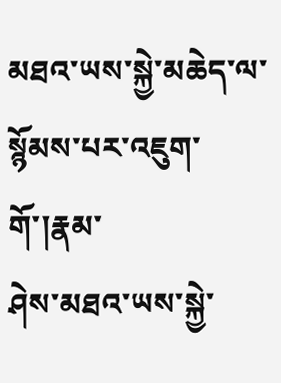མཐའ་ཡས་སྐྱེ་མཆེད་ལ་སྙོམས་པར་འཇུག་གོ་།རྣམ་
ཤེས་མཐའ་ཡས་སྐྱེ་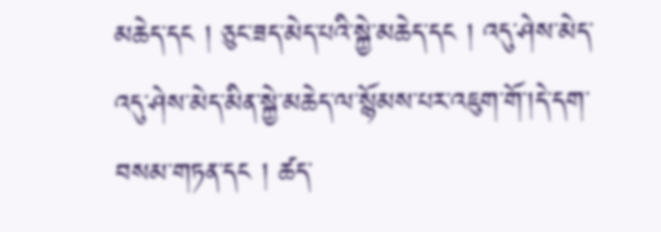མཆེད་དང ། ཅུང་ཟད་མེད་པའི་སྐྱེ་མཆེད་དང ། འདུ་ཤེས་མེད་འདུ་ཤེས་མེད་མིན་སྐྱེ་མཆེད་ལ་སྙོམས་པར་འཇུག་གོ་།དེ་དག་བསམ་གཏན་དང ། ཚད་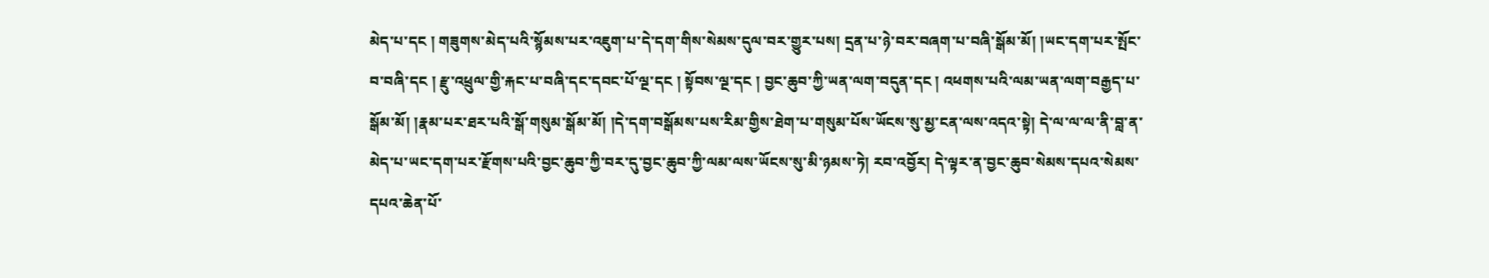མེད་པ་དང ། གཟུགས་མེད་པའི་སྙོམས་པར་འཇུག་པ་དེ་དག་གིས་སེམས་དུལ་བར་གྱུར་པས། དྲན་པ་ཉེ་བར་བཞག་པ་བཞི་སྒོམ་མོ། །ཡང་དག་པར་སྤོང་བ་བཞི་དང ། རྫུ་འཕྲུལ་གྱི་རྐང་པ་བཞི་དང་དབང་པོ་ལྔ་དང ། སྟོབས་ལྔ་དང ། བྱང་ཆུབ་ཀྱི་ཡན་ལག་བདུན་དང ། འཕགས་པའི་ལམ་ཡན་ལག་བརྒྱད་པ་སྒོམ་མོ། །རྣམ་པར་ཐར་པའི་སྒོ་གསུམ་སྒོམ་མོ། །དེ་དག་བསྒོམས་པས་རིམ་གྱིས་ཐེག་པ་གསུམ་པོས་ཡོངས་སུ་མྱ་ངན་ལས་འདའ་སྟེ། དེ་ལ་ལ་ལ་ནི་བླ་ན་མེད་པ་ཡང་དག་པར་རྫོགས་པའི་བྱང་ཆུབ་ཀྱི་བར་དུ་བྱང་ཆུབ་ཀྱི་ལམ་ལས་ཡོངས་སུ་མི་ཉམས་ཏེ། རབ་འབྱོར། དེ་ལྟར་ན་བྱང་ཆུབ་སེམས་དཔའ་སེམས་དཔའ་ཆེན་པོ་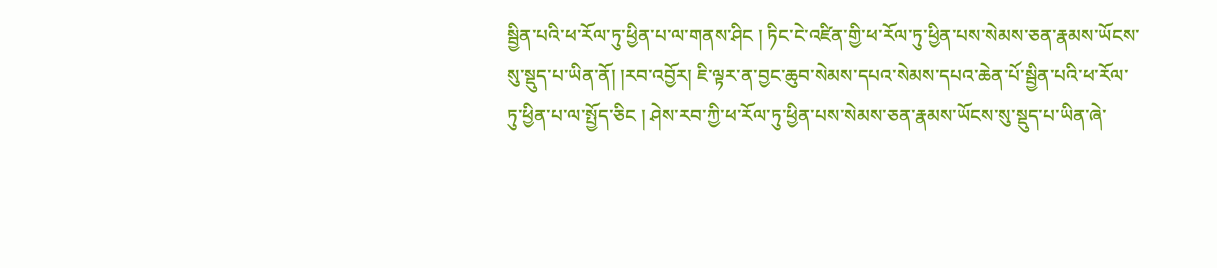སྦྱིན་པའི་ཕ་རོལ་ཏུ་ཕྱིན་པ་ལ་གནས་ཤིང ། ཏིང་ངེ་འཛིན་གྱི་ཕ་རོལ་ཏུ་ཕྱིན་པས་སེམས་ཅན་རྣམས་ཡོངས་སུ་སྡུད་པ་ཡིན་ནོ། །རབ་འབྱོར། ཇི་ལྟར་ན་བྱང་ཆུབ་སེམས་དཔའ་སེམས་དཔའ་ཆེན་པོ་སྦྱིན་པའི་ཕ་རོལ་ཏུ་ཕྱིན་པ་ལ་སྤྱོད་ཅིང ། ཤེས་རབ་ཀྱི་ཕ་རོལ་ཏུ་ཕྱིན་པས་སེམས་ཅན་རྣམས་ཡོངས་སུ་སྡུད་པ་ཡིན་ཞེ་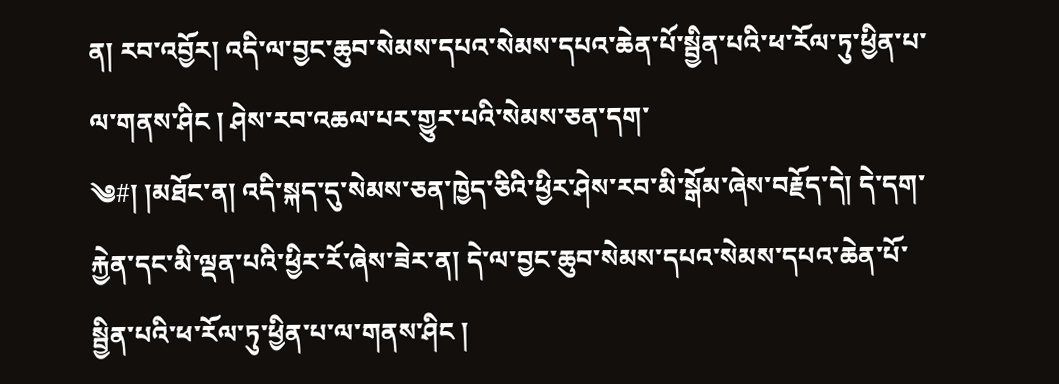ན། རབ་འབྱོར། འདི་ལ་བྱང་ཆུབ་སེམས་དཔའ་སེམས་དཔའ་ཆེན་པོ་སྦྱིན་པའི་ཕ་རོལ་ཏུ་ཕྱིན་པ་ལ་གནས་ཤིང ། ཤེས་རབ་འཆལ་པར་གྱུར་པའི་སེམས་ཅན་དག་
༄#། །མཐོང་ན། འདི་སྐད་དུ་སེམས་ཅན་ཁྱེད་ཅིའི་ཕྱིར་ཤེས་རབ་མི་སྒོམ་ཞེས་བརྗོད་དེ། དེ་དག་རྐྱེན་དང་མི་ལྡན་པའི་ཕྱིར་རོ་ཞེས་ཟེར་ན། དེ་ལ་བྱང་ཆུབ་སེམས་དཔའ་སེམས་དཔའ་ཆེན་པོ་སྦྱིན་པའི་ཕ་རོལ་ཏུ་ཕྱིན་པ་ལ་གནས་ཤིང །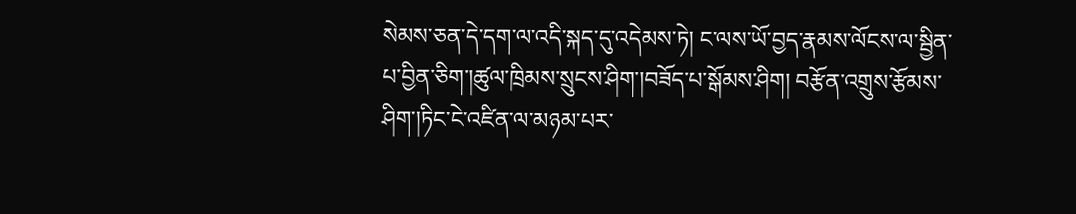སེམས་ཅན་དེ་དག་ལ་འདི་སྐད་དུ་འདེམས་ཏེ། ང་ལས་ཡོ་བྱད་རྣམས་ལོངས་ལ་སྦྱིན་པ་བྱིན་ཅིག་།ཚུལ་ཁྲིམས་སྲུངས་ཤིག་།བཟོད་པ་སྒོམས་ཤིག། བརྩོན་འགྲུས་རྩོམས་ཤིག་།ཏིང་ངེ་འཛིན་ལ་མཉམ་པར་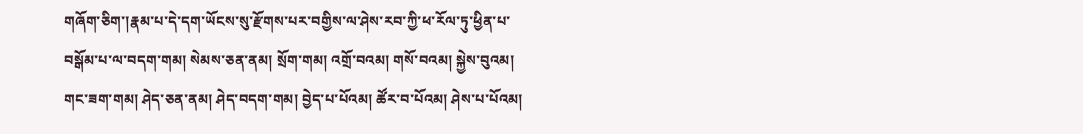གཞོག་ཅིག་།རྣམ་པ་དེ་དག་ཡོངས་སུ་རྫོགས་པར་བགྱིས་ལ་ཤེས་རབ་ཀྱི་ཕ་རོལ་ཏུ་ཕྱིན་པ་བསྒོམ་པ་ལ་བདག་གམ། སེམས་ཅན་ནམ། སྲོག་གམ། འགྲོ་བའམ། གསོ་བའམ། སྐྱེས་བུའམ། གང་ཟག་གམ། ཤེད་ཅན་ནམ། ཤེད་བདག་གམ། བྱེད་པ་པོའམ། ཚོར་བ་པོའམ། ཤེས་པ་པོའམ།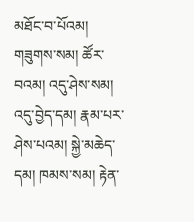མཐོང་བ་པོའམ། གཟུགས་སམ། ཚོར་བའམ། འདུ་ཤེས་སམ། འདུ་བྱེད་དམ། རྣམ་པར་ཤེས་པའམ། སྐྱེ་མཆེད་དམ། ཁམས་སམ། རྟེན་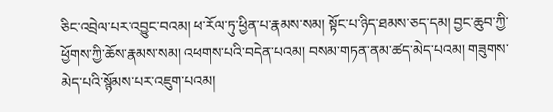ཅིང་འབྲེལ་པར་འབྱུང་བའམ། ཕ་རོལ་ཏུ་ཕྱིན་པ་རྣམས་སམ། སྟོང་པ་ཉིད་ཐམས་ཅད་དམ། བྱང་ཆུབ་ཀྱི་ཕྱོགས་ཀྱི་ཆོས་རྣམས་སམ། འཕགས་པའི་བདེན་པའམ། བསམ་གཏན་ནམ་ཚད་མེད་པའམ། གཟུགས་མེད་པའི་སྙོམས་པར་འཇུག་པའམ།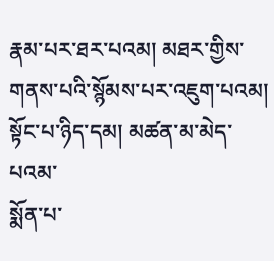རྣམ་པར་ཐར་པའམ། མཐར་གྱིས་གནས་པའི་སྙོམས་པར་འཇུག་པའམ། སྟོང་པ་ཉིད་དམ། མཚན་མ་མེད་པའམ་
སྨོན་པ་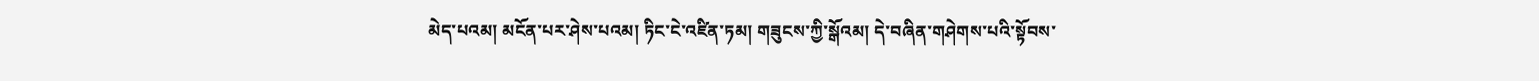མེད་པའམ། མངོན་པར་ཤེས་པའམ། ཏིང་ངེ་འཛིན་ཏམ། གཟུངས་ཀྱི་སྒོའམ། དེ་བཞིན་གཤེགས་པའི་སྟོབས་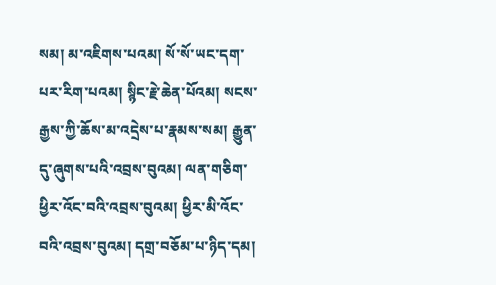སམ། མ་འཇིགས་པའམ། སོ་སོ་ཡང་དག་པར་རིག་པའམ། སྙིང་རྗེ་ཆེན་པོའམ། སངས་རྒྱས་ཀྱི་ཆོས་མ་འདྲེས་པ་རྣམས་སམ། རྒྱུན་དུ་ཞུགས་པའི་འབྲས་བུའམ། ལན་གཅིག་ཕྱིར་འོང་བའི་འབྲས་བུའམ། ཕྱིར་མི་འོང་བའི་འབྲས་བུའམ། དགྲ་བཅོམ་པ་ཉིད་དམ།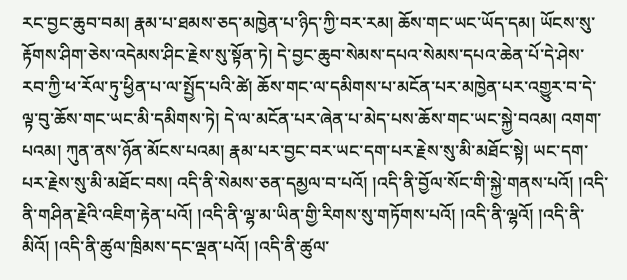རང་བྱང་ཆུབ་བམ། རྣམ་པ་ཐམས་ཅད་མཁྱེན་པ་ཉིད་ཀྱི་བར་རམ། ཆོས་གང་ཡང་ཡོད་དམ། ཡོངས་སུ་རྟོགས་ཤིག་ཅེས་འདེམས་ཤིང་རྗེས་སུ་སྟོན་ཏེ། དེ་བྱང་ཆུབ་སེམས་དཔའ་སེམས་དཔའ་ཆེན་པོ་དེ་ཤེས་རབ་ཀྱི་ཕ་རོལ་ཏུ་ཕྱིན་པ་ལ་སྤྱོད་པའི་ཚེ། ཆོས་གང་ལ་དམིགས་པ་མངོན་པར་མཁྱེན་པར་འགྱུར་བ་དེ་ལྟ་བུ་ཆོས་གང་ཡང་མི་དམིགས་ཏེ། དེ་ལ་མངོན་པར་ཞེན་པ་མེད་པས་ཆོས་གང་ཡང་སྐྱེ་བའམ། འགག་པའམ། ཀུན་ནས་ཉོན་མོངས་པའམ། རྣམ་པར་བྱང་བར་ཡང་དག་པར་རྗེས་སུ་མི་མཐོང་སྟེ། ཡང་དག་པར་རྗེས་སུ་མི་མཐོང་བས། འདི་ནི་སེམས་ཅན་དམྱལ་བ་པའོ། །འདི་ནི་བྱོལ་སོང་གི་སྐྱེ་གནས་པའོ། །འདི་ནི་གཤིན་རྗེའི་འཇིག་རྟེན་པའོ། །འདི་ནི་ལྷ་མ་ཡིན་གྱི་རིགས་སུ་གཏོགས་པའོ། །འདི་ནི་ལྷའོ། །འདི་ནི་མིའོ། །འདི་ནི་ཚུལ་ཁྲིམས་དང་ལྡན་པའོ། །འདི་ནི་ཚུལ་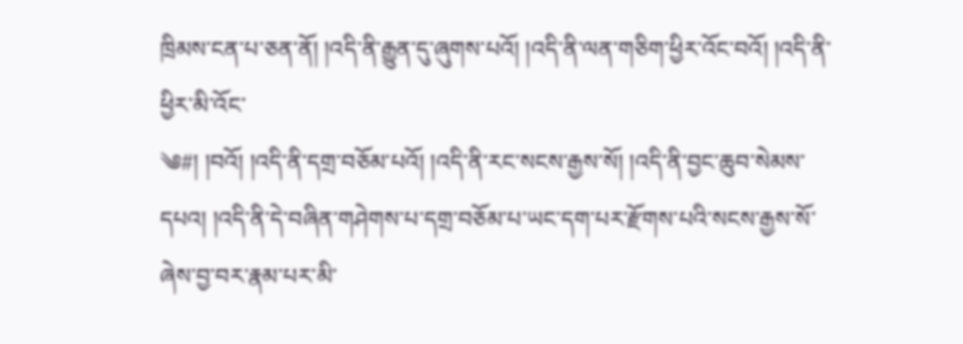ཁྲིམས་ངན་པ་ཅན་ནོ། །འདི་ནི་རྒྱུན་དུ་ཞུགས་པའོ། །འདི་ནི་ལན་གཅིག་ཕྱིར་འོང་བའོ། །འདི་ནི་ཕྱིར་མི་འོང་
༄#། །བའོ། །འདི་ནི་དགྲ་བཅོམ་པའོ། །འདི་ནི་རང་སངས་རྒྱས་སོ། །འདི་ནི་བྱང་ཆུབ་སེམས་དཔའ། །འདི་ནི་དེ་བཞིན་གཤེགས་པ་དགྲ་བཅོམ་པ་ཡང་དག་པར་རྫོགས་པའི་སངས་རྒྱས་སོ་ཞེས་བྱ་བར་རྣམ་པར་མི་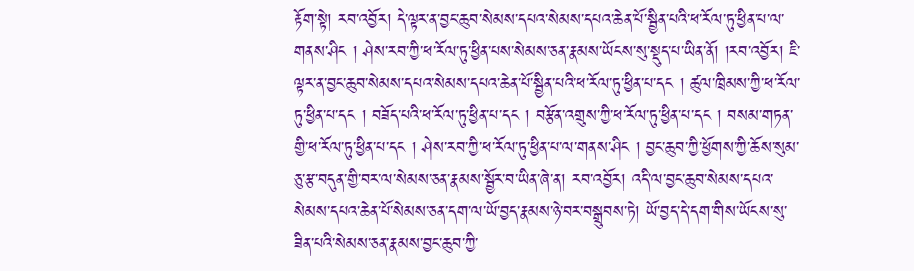རྟོག་སྟེ། རབ་འབྱོར། དེ་ལྟར་ན་བྱང་ཆུབ་སེམས་དཔའ་སེམས་དཔའ་ཆེན་པོ་སྦྱིན་པའི་ཕ་རོལ་ཏུ་ཕྱིན་པ་ལ་གནས་ཤིང ། ཤེས་རབ་ཀྱི་ཕ་རོལ་ཏུ་ཕྱིན་པས་སེམས་ཅན་རྣམས་ཡོངས་སུ་སྡུད་པ་ཡིན་ནོ། །རབ་འབྱོར། ཇི་ལྟར་ན་བྱང་ཆུབ་སེམས་དཔའ་སེམས་དཔའ་ཆེན་པོ་སྦྱིན་པའི་ཕ་རོལ་ཏུ་ཕྱིན་པ་དང ། ཚུལ་ཁྲིམས་ཀྱི་ཕ་རོལ་ཏུ་ཕྱིན་པ་དང ། བཟོད་པའི་ཕ་རོལ་ཏུ་ཕྱིན་པ་དང ། བརྩོན་འགྲུས་ཀྱི་ཕ་རོལ་ཏུ་ཕྱིན་པ་དང ། བསམ་གཏན་གྱི་ཕ་རོལ་ཏུ་ཕྱིན་པ་དང ། ཤེས་རབ་ཀྱི་ཕ་རོལ་ཏུ་ཕྱིན་པ་ལ་གནས་ཤིང ། བྱང་ཆུབ་ཀྱི་ཕྱོགས་ཀྱི་ཆོས་སུམ་ཅུ་རྩ་བདུན་གྱི་བར་ལ་སེམས་ཅན་རྣམས་སྦྱོར་བ་ཡིན་ཞེ་ན། རབ་འབྱོར། འདི་ལ་བྱང་ཆུབ་སེམས་དཔའ་སེམས་དཔའ་ཆེན་པོ་སེམས་ཅན་དག་ལ་ཡོ་བྱད་རྣམས་ཉེ་བར་བསྒྲུབས་ཏེ། ཡོ་བྱད་དེ་དག་གིས་ཡོངས་སུ་ཟིན་པའི་སེམས་ཅན་རྣམས་བྱང་ཆུབ་ཀྱི་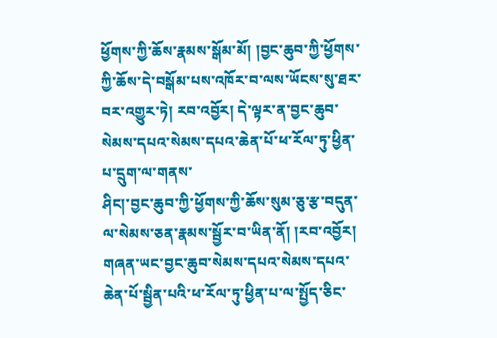ཕྱོགས་ཀྱི་ཆོས་རྣམས་སྒོམ་མོ། །བྱང་ཆུབ་ཀྱི་ཕྱོགས་ཀྱི་ཆོས་དེ་བསྒོམ་པས་འཁོར་བ་ལས་ཡོངས་སུ་ཐར་བར་འགྱུར་ཏེ། རབ་འབྱོར། དེ་ལྟར་ན་བྱང་ཆུབ་སེམས་དཔའ་སེམས་དཔའ་ཆེན་པོ་ཕ་རོལ་ཏུ་ཕྱིན་པ་དྲུག་ལ་གནས་
ཤིང།་བྱང་ཆུབ་ཀྱི་ཕྱོགས་ཀྱི་ཆོས་སུམ་ཅུ་རྩ་བདུན་ལ་སེམས་ཅན་རྣམས་སྦྱོར་བ་ཡིན་ནོ། །རབ་འབྱོར། གཞན་ཡང་བྱང་ཆུབ་སེམས་དཔའ་སེམས་དཔའ་ཆེན་པོ་སྦྱིན་པའི་ཕ་རོལ་ཏུ་ཕྱིན་པ་ལ་སྤྱོད་ཅིང་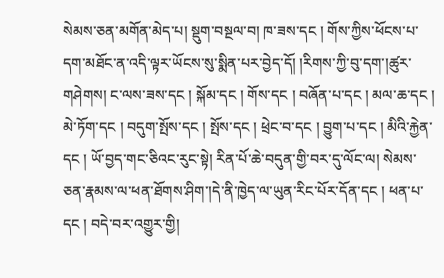སེམས་ཅན་མགོན་མེད་པ། སྡུག་བསྔལ་བ། ཁ་ཟས་དང ། གོས་ཀྱིས་ཕོངས་པ་དག་མཐོང་ན་འདི་ལྟར་ཡོངས་སུ་སྨིན་པར་བྱེད་དོ། །རིགས་ཀྱི་བུ་དག་།ཚུར་གཤེགས། ང་ལས་ཟས་དང ། སྐོམ་དང ། གོས་དང ། བཞོན་པ་དང ། མལ་ཆ་དང ། མེ་ཏོག་དང ། བདུག་སྤོས་དང ། སྤོས་དང ། ཕྲེང་བ་དང ། བྱུག་པ་དང ། མིའི་རྐྱེན་དང ། ཡོ་བྱད་གང་ཅིའང་རུང་སྟེ། རིན་པོ་ཆེ་བདུན་གྱི་བར་དུ་ལོང་ལ། སེམས་ཅན་རྣམས་ལ་ཕན་ཐོགས་ཤིག་།དེ་ནི་ཁྱེད་ལ་ཡུན་རིང་པོར་དོན་དང ། ཕན་པ་དང ། བདེ་བར་འགྱུར་གྱི།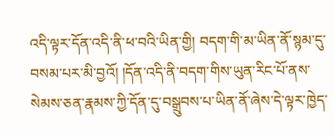འདི་ལྟར་དོན་འདི་ནི་ཕ་བའི་ཡིན་གྱི། བདག་གི་མ་ཡིན་ནོ་སྙམ་དུ་བསམ་པར་མི་བྱའོ། །དོན་འདི་ནི་བདག་གིས་ཡུན་རིང་པོ་ནས་སེམས་ཅན་རྣམས་ཀྱི་དོན་དུ་བསྒྲུབས་པ་ཡིན་ནོ་ཞེས་དེ་ལྟར་ཁྱེད་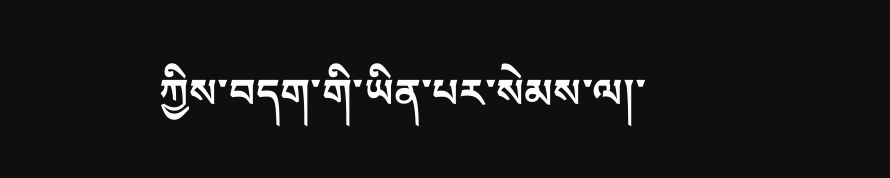ཀྱིས་བདག་གི་ཡིན་པར་སེམས་ལ།་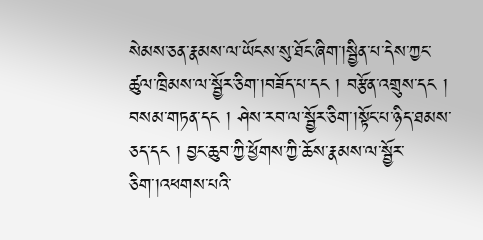སེམས་ཅན་རྣམས་ལ་ཡོངས་སུ་ཐོང་ཞིག་།སྦྱིན་པ་དེས་ཀྱང་ཚུལ་ཁྲིམས་ལ་སྦྱོར་ཅིག་།བཟོད་པ་དང ། བརྩོན་འགྲུས་དང ། བསམ་གཏན་དང ། ཤེས་རབ་ལ་སྦྱོར་ཅིག་།སྟོང་པ་ཉིད་ཐམས་ཅད་དང ། བྱང་ཆུབ་ཀྱི་ཕྱོགས་ཀྱི་ཆོས་རྣམས་ལ་སྦྱོར་ཅིག་།འཕགས་པའི་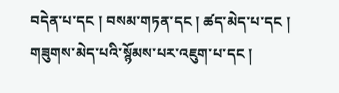བདེན་པ་དང ། བསམ་གཏན་དང ། ཚད་མེད་པ་དང ། གཟུགས་མེད་པའི་སྙོམས་པར་འཇུག་པ་དང །